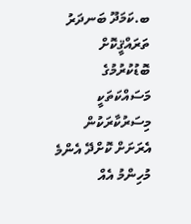ބ.ކަމަދޫ ބަނދަރު ތަރައްޤީކޮށް ބޮޑުކުރުމުގެ މަސައްކަތަކީ މިސަރުކާރަކުން އެރަށަށް ކޮށްދޭ އެންމެ މުހިންމު އެއް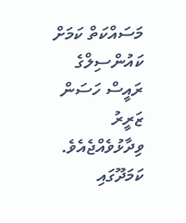މަސައްކަތް ކަމަށް ކައުންސިލްގެ ރައީސް ހަސަން ޒަރީރު ވިދާޅުވެއްޖެއެވެ. ކަމަދޫގައި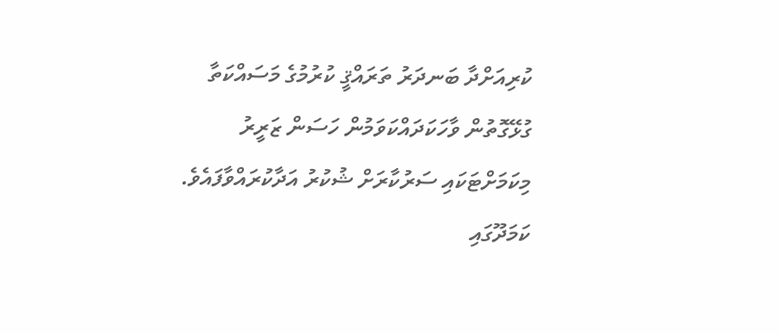ކުރިއަށްދާ ބަނދަރު ތަރައްޤީ ކުރުމުގެ މަސައްކަތާ ގުޅޭގޮތުން ވާހަކަދައްކަވަމުން ހަސަން ޒަރީރު މިކަމަށްޓަކައި ސަރުކާރަށް ޝުކުރު އަދާކުރައްވާފައެވެ.
ކަމަދޫގައި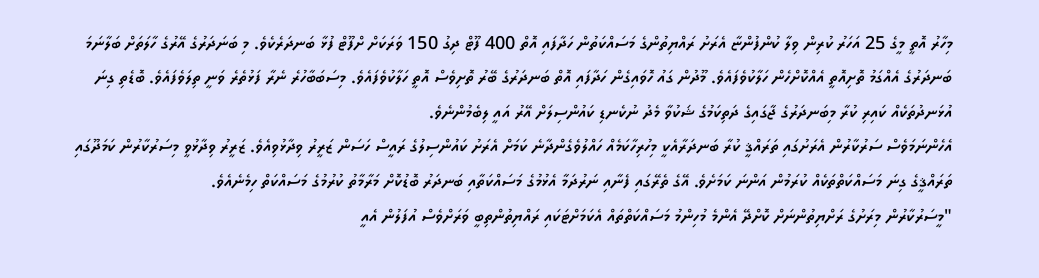މިހާރު އޮތީ މީގެ 25 އަހަރު ކުރިން ވިލާ ކުންފުންޏާ އެރަށު ރައްޔިތުންގެ މަސައްކަތުން ހަދާފައި އޮތް 400 ފޫޓް ދިގު 150 ވަރަކަށް ށްފޫޓް ފުޅާ ބަނދަރެކެވެ. މި ބަނަދަރުގެ އޭރުގެ ހާލަތަށް ބަލާނަމަ ބަނދަރުގެ އެއްގަމު ތޮށިއޮތީ އެއްކޮށްހެން ހަލާކުވެފައެވެ. މޫދުން ގައު ހޮވައިގެން ހަދާފައި އޮތް ބަނދަރުގެ ބޭރު ތޮށިވެސް އޮތީ ހަލާކުވެފައެވެ. މިސަބަބާހުރެ ނެރާ ފަޅުތެރެ ވަނީ ތިލަވެފައެވެ. ބޮޑެތި ގިނަ އުޅަނދުތަކެއް ކައިރި ކުރާ މިބަނދަރުގެ ޖާގައިގެ ދަތިކަމުގެ ޝަކުވާ މެދު ނުކެނޑި ކައުންސިލަށް އޭރު އައީ ލިބެމުންނެވެ.
އެހެންނަމަވެސް ސަރުކާރުން އެރަށުގައި ތަރައްޤީ ކުރާ ބަނދަރާއެކީ މިހުރިހާކަމެއް ހައްލުވެގެންދާނެ ކަމަށް އެރަށު ކައުންސިލުގެ ރައީސް ހަސަން ޒަރީރު ވިދާޅުވިއެވެ. ޒަރީރު ވިދާޅުވީ މިސަރުކާރުން ކަމަދޫގައި ތަރައްޤީގެ ގިނަ މަސައްކަތްތަކެއް ކުރަމުން އަންނަ ކަމަށެވެ. އޭގެ ތެރޭގައި ފެނާއި ނަރުދަމާ އެޅުމުގެ މަސައްކަތާއި ބަނދަރު ބޮޑުކޮށް މަރާމާތު ކުރުމުގެ މަސައްކަތް ހިމެނެއެވެ.
"މީސަރުކާރުން މިރަށުގެ ރަށްޔިތުންނަށް ކޮށްދޭ އެންމެ މުހިންމު މަސައްކަތްތައް އެކަމަށްޓަކައި ރައްޔިތުންތިބީ ވަރަށްވެސް އުފަލުން އެއީ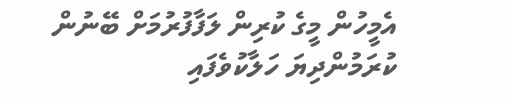އެމީހުން މީގެ ކުރިން ލަފާފުރުމަށް ބޭނުން ކުރަމުންދިޔަ ހަލާކުވެފައި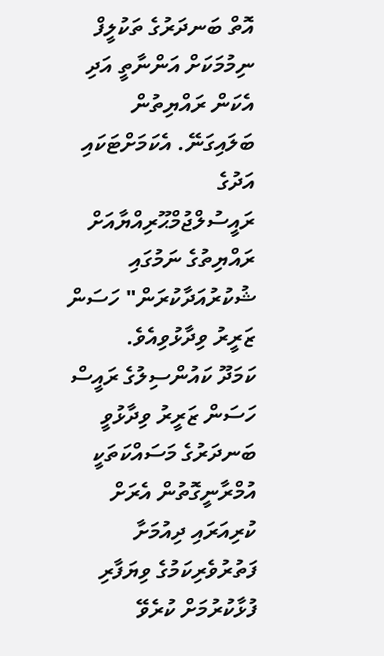އޮތް ބަނދަރުގެ ތަކުލީފް ނިމުމަކަށް އަންނާތީ އަދި އެކަން ރައްޔިތުން ބަލައިގަނޭ. އެކަމަށްޓަކައި އަދުގެ ރައީސުލްޖުމްޙޫރިއްޔާއަށް ރައްޔިތުގެ ނަމުގައި ޝުކުރުއަދާކުރަން" ހަސަން ޒަރީރު ވިދާޅުވިއެވެ.
ކަމަދޫ ކައުންސިލުގެ ރައީސް ހަސަން ޒަރީރު ވިދާޅުވީ ބަނދަރުގެ މަސައްކަތަކީ އުމްރާނީގޮތުން އެރަށް ކުރިއަރައި ދިއުމަށާ ފަތުރުވެރިކަމުގެ ވިޔަފާރި ފުޅާކުރުމަށް ކުރެވޭ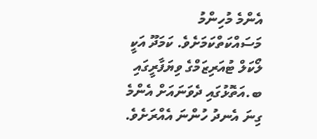އެންމެ މުހިންމު މަސައްކަތްކަމަށެވެ. ކަމަދޫ އަކީ ލޯކަލް ޓުއަރިޒަމްގެ ވިޔަފާރީގައި ބ.އަތޮޅުގައި ދެވަނައަށް އެންމެ ގިނަ އެނދު ހުންނަ އެއްރަށެވެ.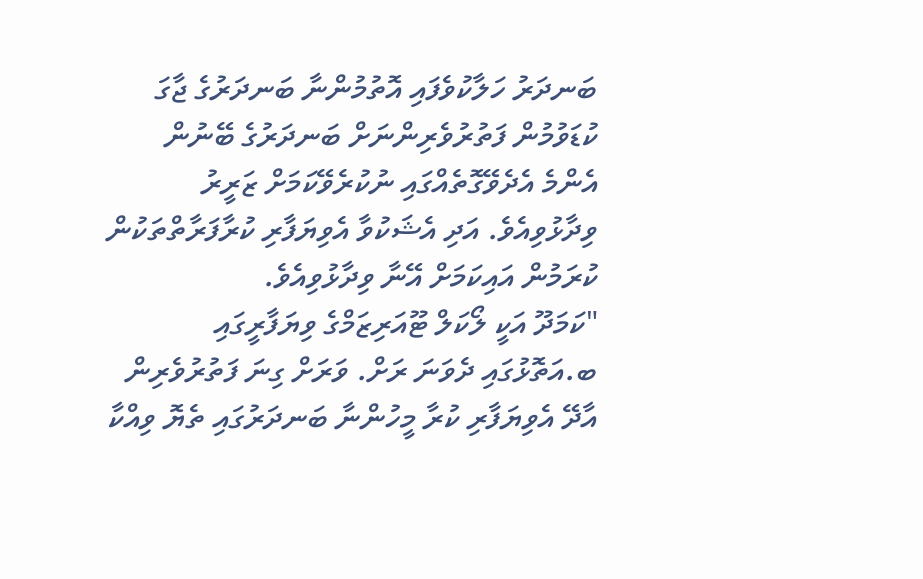ބަނދަރު ހަލާކުވެފައި އޮތުމުންނާ ބަނދަރުގެ ޖާގަ ކުޑަވުމުން ފަތުރުވެރިންނަށް ބަނދަރުގެ ބޭނުން އެންމެ އެދެވޭގޮތެއްގައި ނުކުރެވޭކަމަށް ޒަރީރު ވިދާޅުވިއެވެ. އަދި އެޝަކުވާ އެވިޔަފާރި ކުރާފަރާތްތަކުން ކުރަމުން އައިކަމަށް އޭނާ ވިދާޅުވިއެވެ.
"ކަމަދޫ އަކީ ލޯކަލް ޓޫއަރިޒަމްގެ ވިޔަފާރީގައި ބ.އަތޮޅުގައި ދެވަނަ ރަށް. ވަރަށް ގިނަ ފަތުރުވެރިން އާދޭ އެވިޔަފާރި ކުރާ މީހުންނާ ބަނދަރުގައި ތެޔޮ ވިއްކާ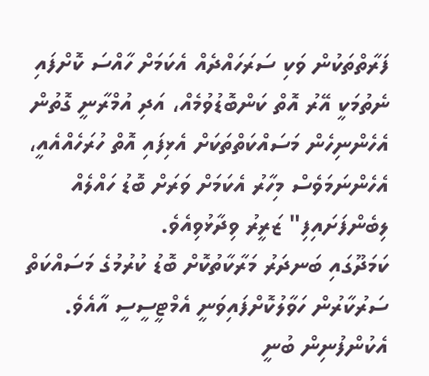ފަރާތްތަކުން ވަކި ސަރަހައްދެއް އެކަމަށް ހާއްސަ ކޮށްފައި ނެތުމަކީ އޭރު އޮތް ކަންބޮޑުވުމެއް، އަދި އުމްރާނީ ގޮތުން އެހެންނިހެން މަސައްކަތްތަކަށް އެޅިފައި އޮތް ހުރަހެއްއެއީ، އެހެންނަމަވެސް މިހާރު އެކަމަށް ވަރަށް ބޮޑު ހައްލެއް ލިބެންފަށައިފި" ޒަރީރު ވިދާޅުވިއެވެ.
ކަމަދޫގައި ބަނދަރު މަރާކާތުކޮށް ބޮޑު ކުރުމުގެ މަސައްކަތް ސަރުކާރުން ހަވާލުކޮށްފައިވަނީ އެމްޓީސީސީ އާއެވެ. އެކުންފުނިން ބުނީ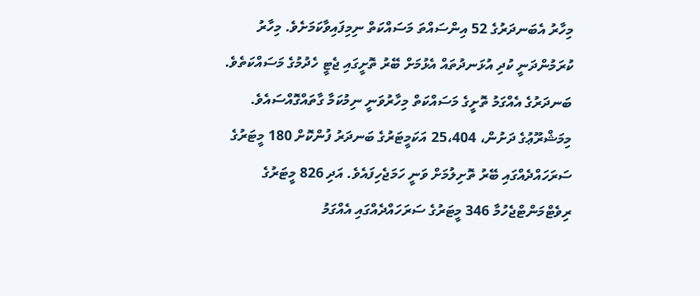މިހާރު އެބަނދަރުގެ 52 އިންސައްތަ މަސައްކަތް ނިމިފައިވާކަމަށެވެ. މިހާރު ކުރަމުންދަނީ ކުދި އުޅަނދުތައް އެޅުމަށް ބޭރު ތޮށީގައި ޖެޓީ ހެދުމުގެ މަސައްކަތެވެ. ބަނދަރުގެ އެއްގަމު ތޮށީގެ މަސައްކަތް މިހާރުވަނީ ނިމުކަމާ ގާތައްގޮއްސައެވެ.
މިމަޝްރޫޢުގެ ދަށުން، 25،404 އަކަމީޓަރުގެ ބަނދަރު ފުންކޮށް 180 މީޓަރުގެ ސަރަހައްދެއްގައި ބޭރު ތޮށިލުމަށް ވަނީ ހަމަޖެހިފައެވެ. އަދި 826 މީޓަރުގެ ރިވެޓްމަންޓްޖެހުމާ 346 މީޓަރުގެ ސަރަހައްދެއްގައި އެއްގަމު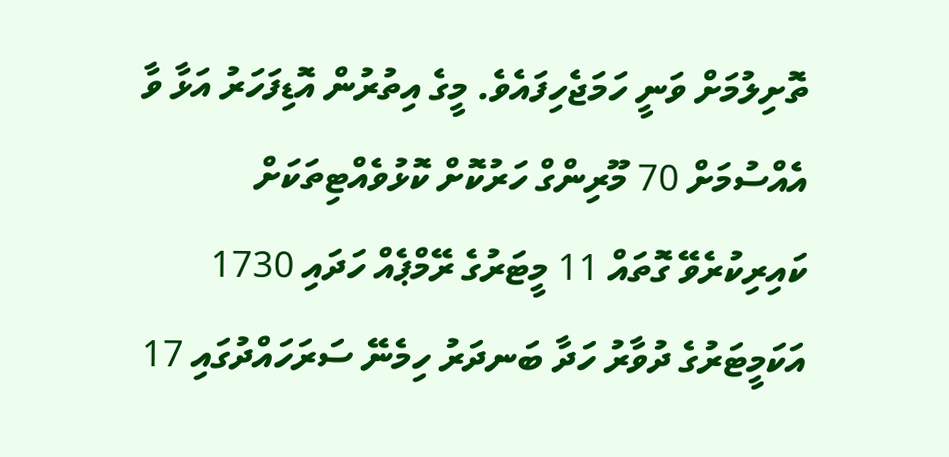ތޮށިލުމަށް ވަނީ ހަމަޖެހިފައެވެ. މީގެ އިތުރުން އޮޑިފަހަރު އަޅާ ވާ އެއްސުމަށް 70 މޫރިންގް ހަރުކޮށް ކޮޅުވެއްޓިތަކަށް ކައިރިކުރެވޭ ގޮތައް 11 މީޓަރުގެ ރޭމްޕެއް ހަދައި 1730 އަކަމީޓަރުގެ ދުވާރު ހަދާ ބަނދަރު ހިމެނޭ ސަރަހައްދުގައި 17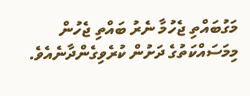މަގުބައްތި ޖެހުމާ ނެރު ބައްތި ޖެހުން މިމަސައްކަތުގެ ދަށުން ކުރެވިގެންދާނެއެވެ.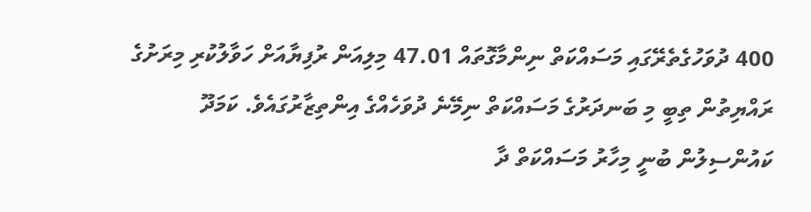400 ދުވަހުގެތެރޭގައި މަސައްކަތް ނިންމާގޮތައް 47.01 މިލިއަން ރުފިޔާއަށް ހަވާލުކުރި މިރަށުގެ ރައްޔިތުން ތިބީ މި ބަނދަރުގެ މަސައްކަތް ނިމޭނެ ދުވަހެއްގެ އިންތިޒާރުގައެވެ. ކަމަދޫ ކައުންސިލުން ބުނީ މިހާރު މަސައްކަތް ދާ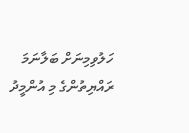ހަލުވިމިނަށް ބަލާނަމަ ރައްޔިތުންގެ މި އުންމީދު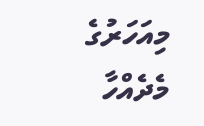މިއަހަރުގެ މެދެއްހާ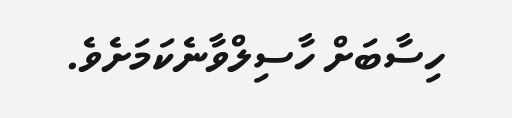ހިސާބަށް ހާސިލްވާނެކަމަށެވެ.